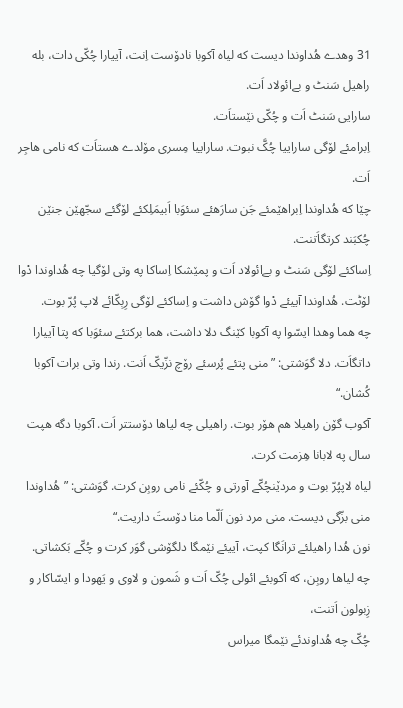31 وهدے هُداوندا دیست که لیاه آکوبا نادۆست اِنت، آییارا چُکّی دات، بله راهیل سَنٹ و بےائولاد اَت.
سارایی سَنٹ اَت و چُکّی نێستاَت.
اِبرامئے لۆگی ساراییا چُکَّ نبوت. ساراییا مِسری مۆلدے هستاَت که نامی هاجِر اَت.
چێا که هُداوندا اِبراهێمئے جَن سارَهئے سئوَبا اَبیمَلِکئے لۆگئے سجّهێن جنێن چُکبَند کرتگاَتنت.
اِساکئے لۆگی سَنٹ و بےائولاد اَت و پمێشکا اِساکا په وتی لۆگیا چه هُداوندا دْوا لۆٹت. هُداوندا آییئے دْوا گۆش داشت و اِساکئے لۆگی رِبِکّائے لاپ پُرّ بوت.
چه هما وهدا ایسّوا په آکوبا کێنگ دلا داشت، هما برکتئے سئوَبا که پتا آییارا داتگاَت. دلا گوَشتی: ”منی پتئے پُرسئے رۆچ نزّیکّ اَنت. رندا وتی برات آکوبا کُشان.“
آکوب گۆن راهیلا هم هۆر بوت. راهیلی چه لیاها دۆستتر اَت. آکوبا دگه هپت سال په لابانا هِزمت کرت.
لیاه لاپپُرّ بوت و مردێنچُکّے آورتی و چُکّئے نامی روبِن کرت. گوَشتی: ”هُداوندا منی بزّگی دیست. منی مرد نون اَلّما منا دۆستَ داریت.“
نون هُدا راهیلئے ترانَگا کپت، آییئے نێمگا دلگۆشی گوَر کرت و چُکّے بَکشاتی.
چه لیاها روبِن، که آکوبئے ائولی چُکّ اَت و شَمون و لاوی و یَهودا و ایسّاکار و زِبولون اَتنت،
چُکّ چه هُداوندئے نێمگا میراس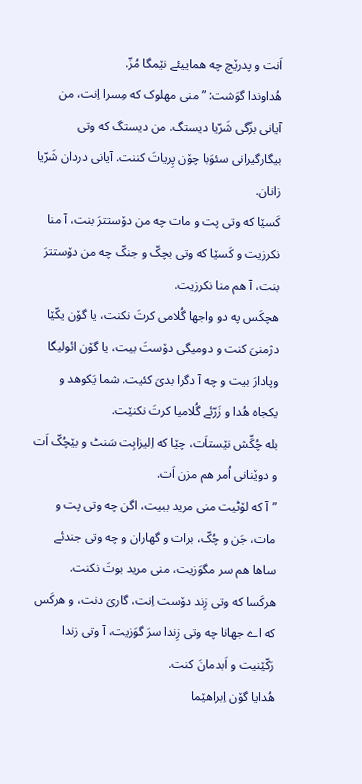اَنت و پدرێچ چه هماییئے نێمگا مُزّ.
هُداوندا گوَشت: ”منی مهلوک که مِسرا اِنت، من آیانی بزّگی شَرّیا دیستگ. من دیستگ که وتی بیگارگیرانی سئوَبا چۆن پِریاتَ کننت. آیانی دردان شَرّیا زانان.
کَسێا که وتی پت و مات چه من دۆستترَ بنت، آ منا نکرزیت و کَسێا که وتی بچکّ و جنکّ چه من دۆستترَ بنت، آ هم منا نکرزیت.
هچکَس په دو واجها گُلامی کرتَ نکنت، یا گۆن یکّێا دژمنیَ کنت و دومیگی دۆستَ بیت، یا گۆن ائولیگا وپادارَ بیت و چه آ دگرا بدیَ کئیت. شما یَکوهد و یکجاه هُدا و زَرّئے گُلامیا کرتَ نکنێت.
بله چُکِّش نێستاَت، چێا که اِلیزابِت سَنٹ و بێچُکّ اَت و دوێنانی اُمر هم مزن اَت.
”آ که لۆٹیت منی مرید ببیت، اگن چه وتی پت و مات، جَن و چُکّ، برات و گهاران و چه وتی جندئے ساها هم سر مگوَزیت، منی مرید بوتَ نکنت.
هرکَسا که وتی زِند دۆست اِنت، گاریَ دنت، و هرکَس که اے جهانا چه وتی زِندا سرَ گوَزیت، آ وتی زندا رَکّێنیت و اَبدمانَ کنت.
هُدایا گۆن اِبراهێما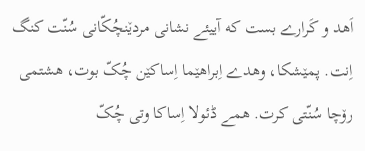اَهد و کَرارے بست که آییئے نشانی مردێنچُکّانی سُنّت کنگ اِنت. پمێشکا، وهدے اِبراهێما اِساکێن چُکّ بوت، هشتمی رۆچا سُنّتی کرت. همے ڈئولا اِساکا وتی چُکّ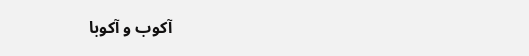آکوب و آکوبا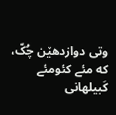وتی دوازدهێن چُکّ، که مئے کئومئے کَبیلهانی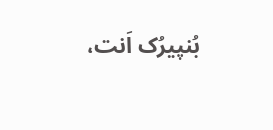بُنپیرُک اَنت،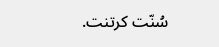سُنّت کرتنت.